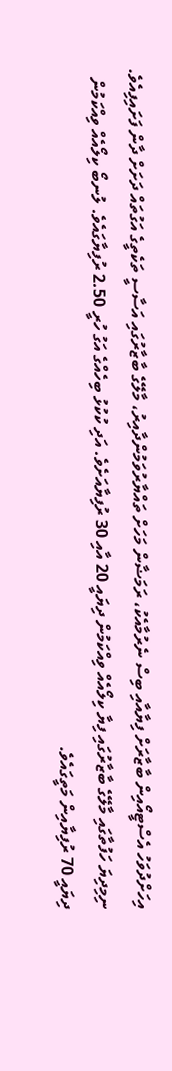އިހަށްދުވަހު އެސްޓީއޯއިން ބާޒާރަށް ފިޔާއާއި ބިސް ނެރުމާއެކު، ރަމަޟާން މަހަށް ތައްޔާރުވަމުންދާއިރު، މާލޭގެ ބާޒާރުގައި އަސާސީ ތަކެތީގެ އަގުތައް ދަށަށް ދާން ފަށައިފިއެވެ.
ނިމިދިޔަ ހަފުތާގައި މާލޭގެ ބާޒާރުގައި ފިޔާ ކިލޯއެއް ވިއްކަމުން ދިޔައީ 20 އާއި 30 ރުފިޔާއަށެވެ. އަދި ކުކުޅު ބިހެއްގެ އަގު ހުރީ 2.50 ރުފިޔާގައެވެ. ލުނބޯ ކިލޯއެއް ވިއްކަމުން ދިޔައީ 70 ރުފިޔާއިން މަތީގައެވެ.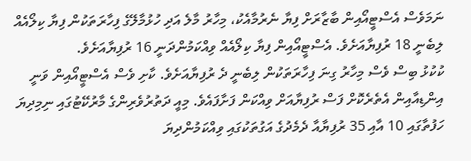ނަމަވެސް އެސްޓީއޯއިން ބާޒާރަށް ފިޔާ ނެރުމާއެކު، މިހާރު މާލެ އަދި ހުޅުމާލޭގެ ފިހާރަތަކުން ފިޔާ ކިލޯއެއް ލިބެނީ 18 ރުފިޔާއަށެވެ. އެސްޓީއޯއިން ފިޔާ ކިލޯއެއް ވިއްކަމުންދަނީ 16 ރުފިޔާއަށެވެ.
ކުކުޅު ބިސް ވެސް މިހާރު ގިނަ ފިހާރަތަކުން ލިބެނީ ދެ ރުފިޔާއަށެވެ. ކާށި ވެސް އެސްޓީއޯއިން ވަނީ އިންޑިއާއިން އެތެރެކޮށް ފަސް ރުފިޔާއަށް ވިއްކަން ފަށާފައެވެ. މިއީ ދަތުރުވެރިންގެ މާރުކޭޓުގައި ނިމިދިޔަ ހަފުތާގައި 10 އާއި 35 ރުފިޔާއާ ދެމެދުގެ އަގުތަކުގައި ވިއްކަމުންދިޔަ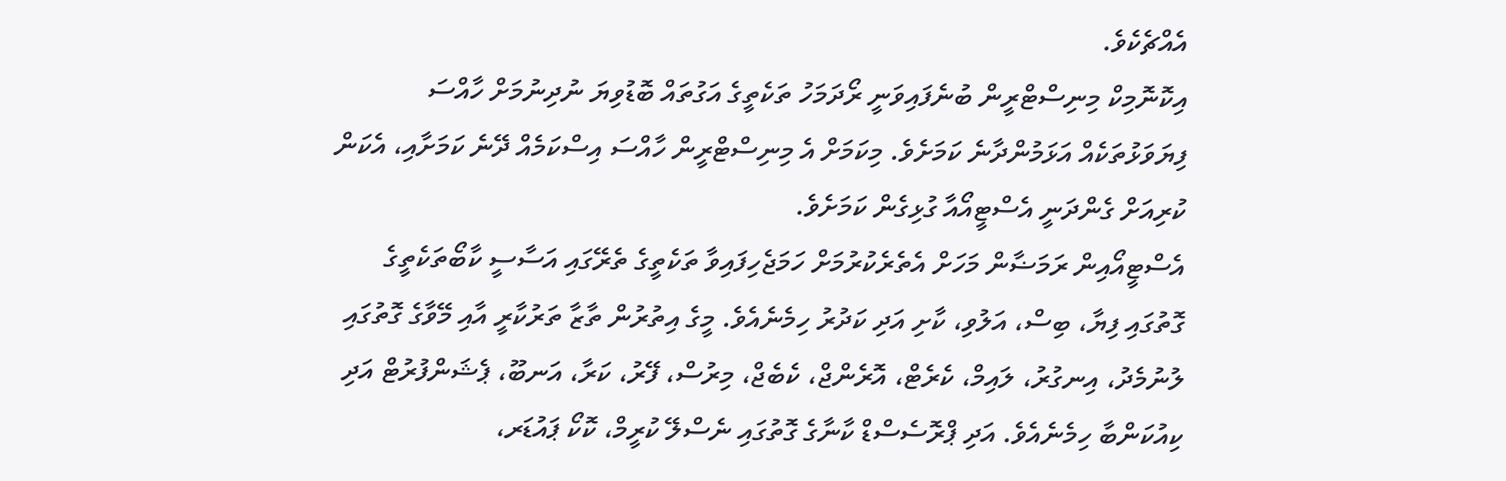އެއްޗެކެވެ.
އިކޮނޮމިކް މިނިސްޓްރީން ބުނެފައިވަނީ ރޯދަމަހު ތަކެތީގެ އަގުތައް ބޮޑުވިޔަ ނުދިނުމަށް ހާއްސަ ފިޔަވަޅުތަކެއް އަޅަމުންދާނެ ކަމަށެވެ. މިކަމަށް އެ މިނިސްޓްރީން ހާއްސަ އިސްކަމެއް ދޭނެ ކަމަށާއި، އެކަން ކުރިއަށް ގެންދަނީ އެސްޓީއޯއާ ގުޅިގެން ކަމަށެވެ.
އެސްޓީއޯއިން ރަމަޟާން މަހަށް އެތެރެކުރުމަށް ހަމަޖެހިފައިވާ ތަކެތީގެ ތެރޭގައި އަސާސީ ކާބޯތަކެތީގެ ގޮތުގައި ފިޔާ، ބިސް، އަލުވި، ކާށި އަދި ކަދުރު ހިމެނެއެވެ. މީގެ އިތުރުން ތާޒާ ތަރުކާރީ އާއި މޭވާގެ ގޮތުގައި ލުނުމެދު، އިނގުރު، ލައިމް، ކެރެޓް، އޮރެންޖް، ކެބެޖް، މިރުސް، ފޭރު، ކަރާ، އަނބޫ، ޕެޝަންފުރުޓް އަދި ކިއުކަންބާ ހިމެނެއެވެ. އަދި ޕްރޮސެސްޑް ކާނާގެ ގޮތުގައި ނެސްލޭ ކުރީމް، ކޮކޯ ޕައުޑަރ،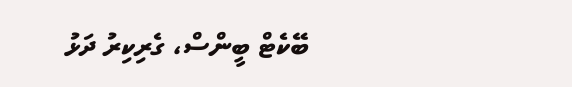ބޭކެޓް ބީންސް، ގެރިކިރު ދަޅު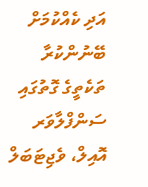އަދި ކެއްކުމަށް ބޭނުންކުރާ ތަކެތީގެ ގޮތުގައި ސަންފްލާވަރ އޮއިލް، ވެޖިޓަބަލް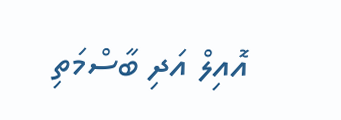އޮއިލް އަދި ބާސްމަތި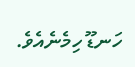ހަނޑޫ ހިމެނެއެވެ.